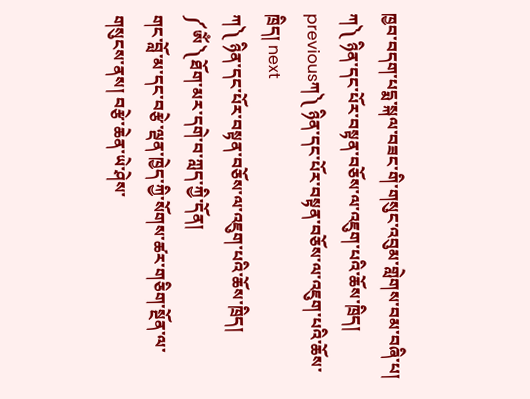ཁྱབ་བདག་པདྨ་སྐལ་བཟང་གི་གསུང་འབུམ་གླེགས་བམ་བཞི་པ།
ཀ༽ ཉིན་དང་པོར་བསྟན་བཅོས་ལ་འཇུག་པའི་ཆོས་ཁྲིད།
previousཀ༽ ཉིན་དང་པོར་བསྟན་བཅོས་ལ་འཇུག་པའི་ཆོས་ཁྲིད། next
ཀ༽ ཉིན་དང་པོར་བསྟན་བཅོས་ལ་འཇུག་པའི་ཆོས་ཁྲིད།
༼ཨོཾ༽ ཐོག་མར་དགེ་བ་ཀླད་ཀྱི་དོན།
གང་བློ་མ་དང་བརྩེ་ལྡན་ཁྱེད་ཀྱི་སོགས་ཚར་གཅིག་སྔོན་ལ་གསུངས་ནས། བརྩེ་ཆེན་ཡེ་ཤེས་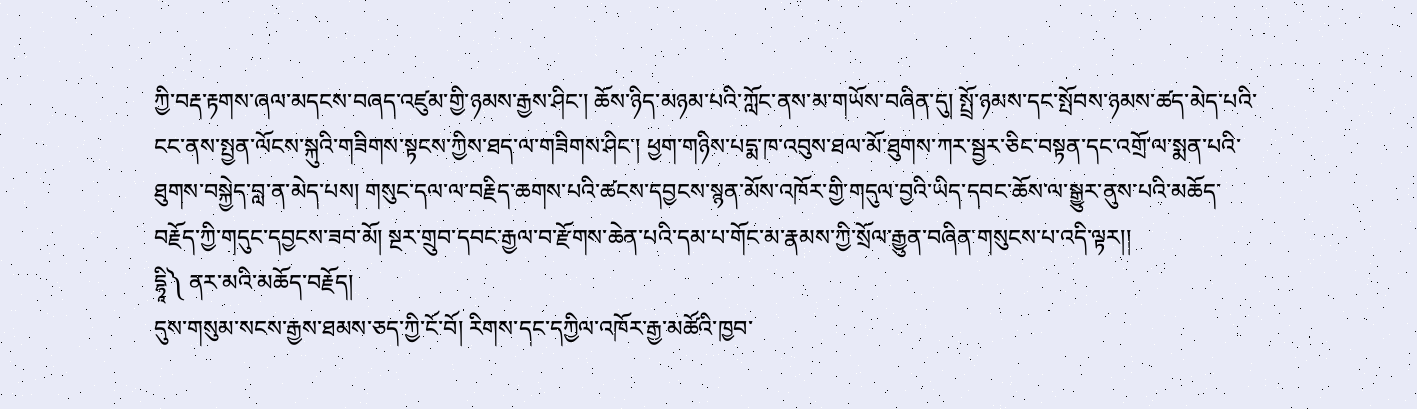ཀྱི་བརྡ་རྟགས་ཞལ་མདངས་བཞད་འཛུམ་གྱི་ཉམས་རྒྱས་ཤིང་། ཆོས་ཉིད་མཉམ་པའི་ཀློང་ནས་མ་གཡོས་བཞིན་དུ། སྤྲོ་ཉམས་དང་སྤོབས་ཉམས་ཚད་མེད་པའི་ངང་ནས་སྤྱན་ལོངས་སྐུའི་གཟིགས་སྟངས་ཀྱིས་ཐད་ལ་གཟིགས་ཤིང་། ཕྱག་གཉིས་པདྨ་ཁ་འབུས་ཐལ་མོ་ཐུགས་ཀར་སྦྱར་ཅིང་བསྟན་དང་འགྲོ་ལ་སྨན་པའི་ཐུགས་བསྐྱེད་བླ་ན་མེད་པས། གསུང་དལ་ལ་བརྗིད་ཆགས་པའི་ཚངས་དབྱངས་སྙན་མོས་འཁོར་གྱི་གདུལ་བྱའི་ཡིད་དབང་ཆོས་ལ་སྒྱུར་ནུས་པའི་མཆོད་བརྗོད་ཀྱི་གདུང་དབྱངས་ཟབ་མོ། སྔར་གྲུབ་དབང་རྒྱལ་བ་རྫོགས་ཆེན་པའི་དམ་པ་གོང་མ་རྣམས་ཀྱི་སྲོལ་རྒྱུན་བཞིན་གསུངས་པ་འདི་ལྟར།།
དྷཱི༽ ནར་མའི་མཆོད་བརྗོད།
དུས་གསུམ་སངས་རྒྱས་ཐམས་ཅད་ཀྱི་ངོ་བོ། རིགས་དང་དཀྱིལ་འཁོར་རྒྱ་མཚོའི་ཁྱབ་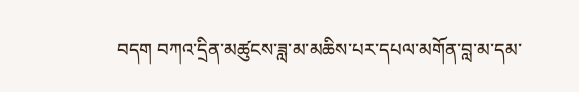བདག བཀའ་དྲིན་མཚུངས་ཟླ་མ་མཆིས་པར་དཔལ་མགོན་བླ་མ་དམ་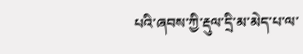པའི་ཞབས་ཀྱི་རྡུལ་དྲི་མ་མེད་པ་ལ་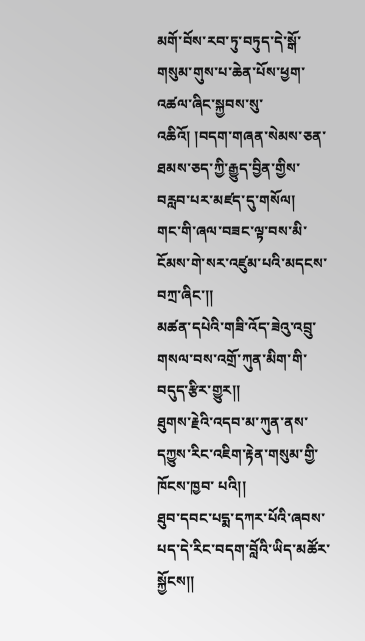མགོ་བོས་རབ་ཏུ་བཏུད་དེ་སྒོ་གསུམ་གུས་པ་ཆེན་པོས་ཕྱག་འཚལ་ཞིང་སྐྱབས་སུ་འཆིའོ། །བདག་གཞན་སེམས་ཅན་ཐམས་ཅད་ཀྱི་རྒྱུད་བྱིན་གྱིས་བརླབ་པར་མཛད་དུ་གསོལ།
གང་གི་ཞལ་བཟང་ལྟ་བས་མི་ངོམས་གེ་སར་འཛུམ་པའི་མདངས་བཀྲ་ཞིང་།།
མཚན་དཔེའི་གཟི་འོད་ཟེའུ་འབྲུ་གསལ་བས་འགྲོ་ཀུན་མིག་གི་བདུད་རྩིར་གྱུར།།
ཐུགས་རྗེའི་འདབ་མ་ཀུན་ནས་དཀྱུས་རིང་འཇིག་རྟེན་གསུམ་གྱི་ཁོངས་ཁྱབ་ པའི།།
ཐུབ་དབང་པདྨ་དཀར་པོའི་ཞབས་པད་དེ་རིང་བདག་བློའི་ཡིད་མཚོར་སྐྱོངས།།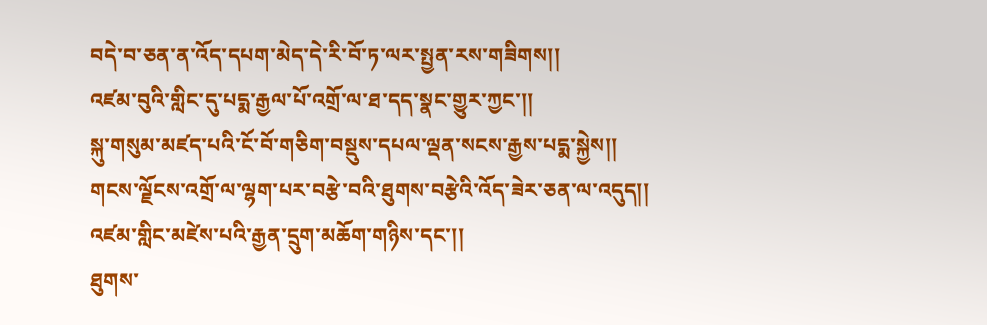བདེ་བ་ཅན་ན་འོད་དཔག་མེད་དེ་རི་བོ་ཏ་ལར་སྤྱན་རས་གཟིགས།།
འཛམ་བུའི་གླིང་དུ་པདྨ་རྒྱལ་པོ་འགྲོ་ལ་ཐ་དད་སྣང་གྱུར་ཀྱང་།།
སྐུ་གསུམ་མཛད་པའི་ངོ་བོ་གཅིག་བསྡུས་དཔལ་ལྡན་སངས་རྒྱས་པདྨ་སྐྱེས།།
གངས་ལྗོངས་འགྲོ་ལ་ལྷག་པར་བརྩེ་བའི་ཐུགས་བརྩེའི་འོད་ཟེར་ཅན་ལ་འདུད།།
འཛམ་གླིང་མཛེས་པའི་རྒྱན་དྲུག་མཆོག་གཉིས་དང་།།
ཐུགས་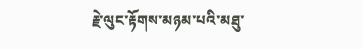རྗེ་ལུང་རྟོགས་མཉམ་པའི་མཐུ་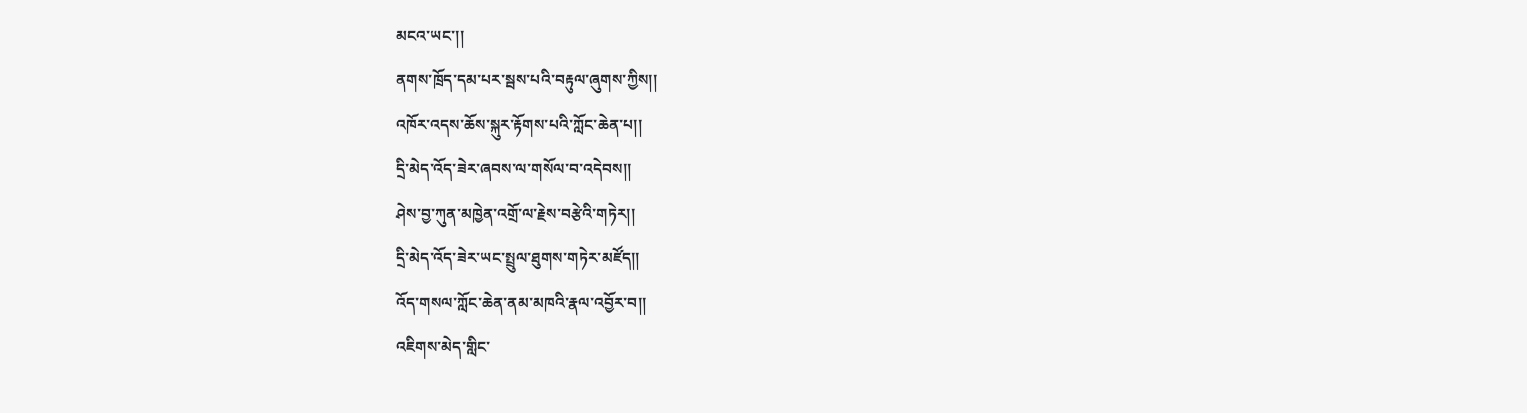མངའ་ཡང་།།
ནགས་ཁྲོད་དམ་པར་སྦས་པའི་བརྟུལ་ཞུགས་ཀྱིས།།
འཁོར་འདས་ཆོས་སྐུར་རྟོགས་པའི་ཀློང་ཆེན་པ།།
དྲི་མེད་འོད་ཟེར་ཞབས་ལ་གསོལ་བ་འདེབས།།
ཤེས་བྱ་ཀུན་མཁྱེན་འགྲོ་ལ་རྗེས་བརྩེའི་གཏེར།།
དྲི་མེད་འོད་ཟེར་ཡང་སྤྲུལ་ཐུགས་གཏེར་མཛོད།།
འོད་གསལ་ཀློང་ཆེན་ནམ་མཁའི་རྣལ་འབྱོར་བ།།
འཇིགས་མེད་གླིང་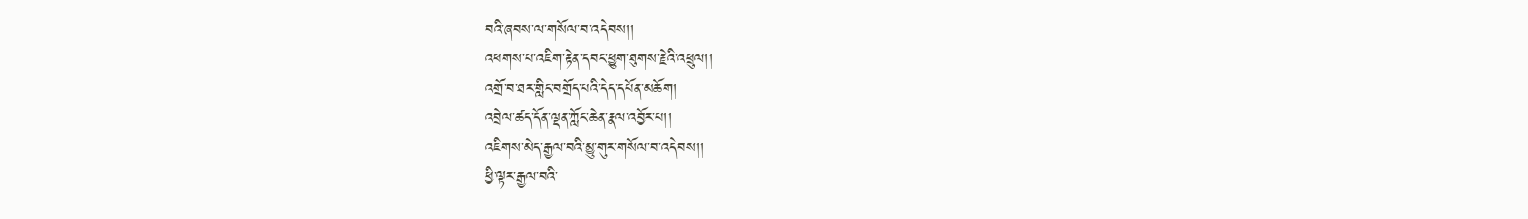བའི་ཞབས་ལ་གསོལ་བ་འདེབས།།
འཕགས་པ་འཇིག་རྟེན་དབང་ཕྱུག་ཐུགས་རྗེའི་འཕྲུལ།།
འགྲོ་བ་ཐར་གླིང་བགྲོད་པའི་དེད་དཔོན་མཆོག།
འབྲེལ་ཚད་དོན་ལྡན་ཀློང་ཆེན་རྣལ་འབྱོར་པ།།
འཇིགས་མེད་རྒྱལ་བའི་མྱུ་གུར་གསོལ་བ་འདེབས།།
ཕྱི་ལྟར་རྒྱལ་བའི་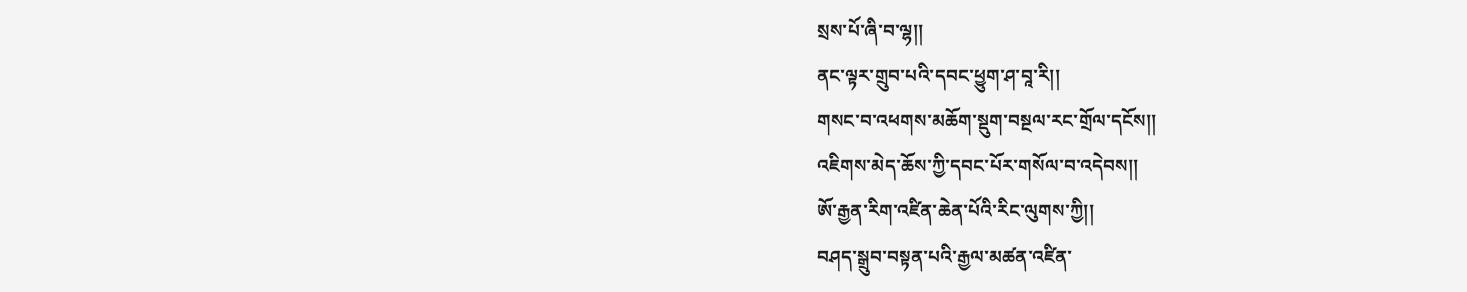སྲས་པོ་ཞི་བ་ལྷ།།
ནང་ལྟར་གྲུབ་པའི་དབང་ཕྱུག་ཤ་བཱ་རི།།
གསང་བ་འཕགས་མཆོག་སྡུག་བསྔལ་རང་གྲོལ་དངོས།།
འཇིགས་མེད་ཆོས་ཀྱི་དབང་པོར་གསོལ་བ་འདེབས།།
ཨོ་རྒྱན་རིག་འཛིན་ཆེན་པོའི་རིང་ལུགས་ཀྱི།།
བཤད་སྒྲུབ་བསྟན་པའི་རྒྱལ་མཚན་འཛིན་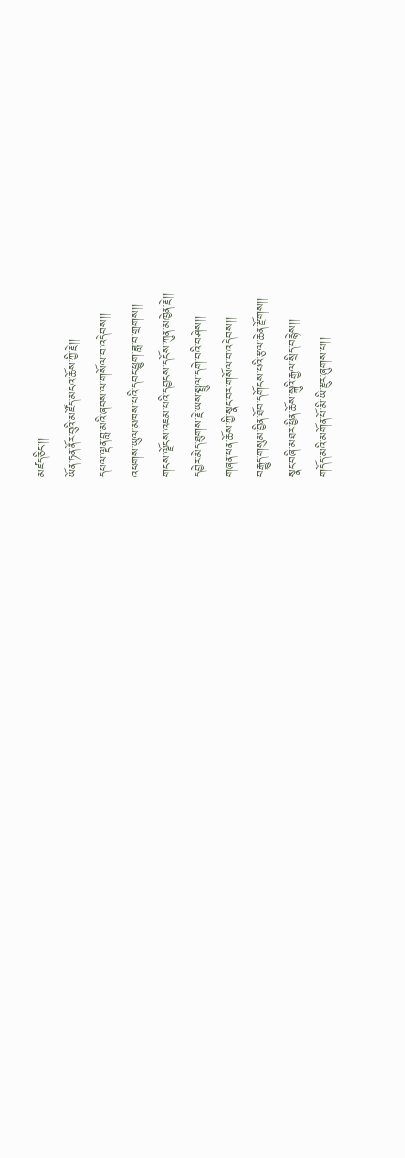མཛད་ཅིང་།།
ཡོན་ཏན་ནོར་བུའི་མཛོད་མངའ་ཆོས་ཀྱི་རྗེ།།
དཔལ་ལྡན་བླ་མའི་ཞབས་ལ་གསོལ་བ་འདེབས།།
འཕགས་ཡུལ་མཁས་པའི་དབང་ཕྱུག་ཟླ་བ་གྲགས།།
གངས་ལྗོངས་འཇམ་པའི་དབྱངས་དངོས་ཀུན་མཁྱེན་རྗེ།།
དབྱེར་མེད་ཐུགས་རྗེ་ཡས་སྤྲུལ་དགེ་བའི་བཤེས།།
གཞན་ཕན་ཆོས་ཀྱི་སྣང་བར་གསོལ་བ་འདེབས།།
བརྒྱུད་གསུམ་བྱིན་ཐོབ་དགོངས་པའི་རྩལ་ཆེན་རྫོགས།།
སྣང་བཞི་མཐར་ཕྱིན་ཆོས་སྐུའི་རྒྱལ་སྲིད་བརྙེས།།
གདོད་མའི་མགོན་པོ་མི་ཡི་རྫུར་ཞུགས་པ།།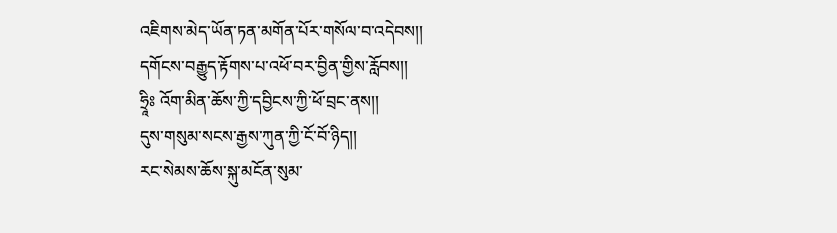འཇིགས་མེད་ཡོན་ཏན་མགོན་པོར་གསོལ་བ་འདེབས།།
དགོངས་བརྒྱུད་རྟོགས་པ་འཕོ་བར་བྱིན་གྱིས་རློབས།།
ཧྲཱིཿ འོག་མིན་ཆོས་ཀྱི་དབྱིངས་ཀྱི་ཕོ་བྲང་ནས།།
དུས་གསུམ་སངས་རྒྱས་ཀུན་ཀྱི་ངོ་བོ་ཉིད།།
རང་སེམས་ཆོས་སྐུ་མངོན་སུམ་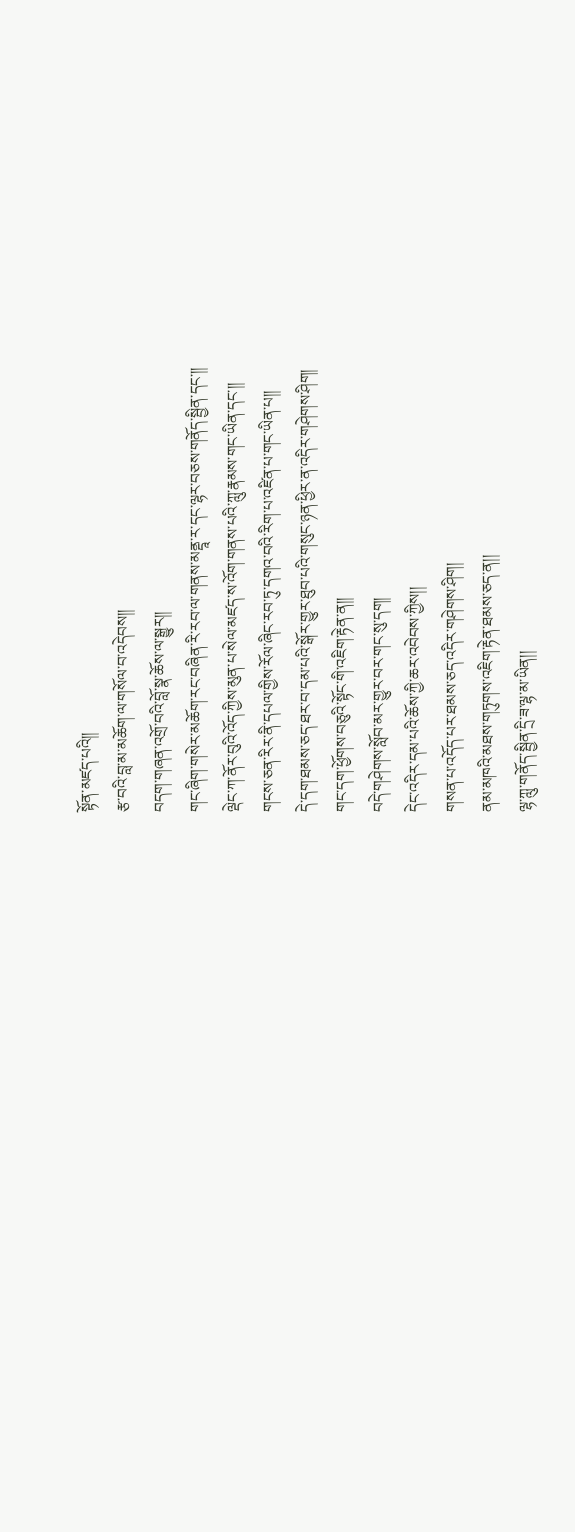སྟོན་མཛད་པའི།།
རྩ་བའི་བླ་མ་མཆོག་ལ་གསོལ་བ་འདེབས།།
བདག་གཞན་འགྲོ་བའི་བློ་སྣ་ཆོས་ལ་སྒྱུར།།
གང་ཞིག་གསེར་མཆོག་རང་བཞིན་རི་རབ་ལ་གནས་མནྡཱ་ར་དང་ལྷར་བཅས་གནོད་སྦྱིན་དང་།།
ལྡེང་ཀ་ནོར་བུའི་འོད་ཀྱིས་མུན་པ་སེལ་མཛད་ས་འོག་གནས་པའི་ཀླུ་རྣམས་གང་ཡིན་དང་།།
གངས་ཅན་རིར་ནི་དཔལ་གྱིས་རོལ་ཞིང་རབ་ཏུ་དགའ་བའི་རིག་པ་འཛིན་པ་གང་ཡིན་པ།།
དེ་དག་ཐམས་ཅད་ཐར་བ་དམ་པའི་སྒོར་གྱུར་ཐུབ་པའི་གསུང་ཉན་ཕྱིར་ན་འདིར་གཤེགས་ཤིག།
གང་དག་ཕྱོགས་བཅུའི་སྟོང་གི་འཇིག་རྟེན་ན།།
བདེ་གཤེགས་སློབ་མར་གྱུར་བར་གང་སུ་དག།
དེང་འདིར་དམ་པའི་ཆོས་ཀྱི་ཆར་འབེབས་ཀྱིས།།
གསན་པ་འདོད་པར་ཐམས་ཅད་འདིར་གཤེགས་ཤིག།
ནམ་མཁའི་མཐས་གཏུགས་འཇིག་རྟེན་ཐམས་ཅད་ན།།
ལྷ་ཀླུ་གནོད་སྦྱིན་དྲི་ཟ་ལྷ་མ་ཡིན།།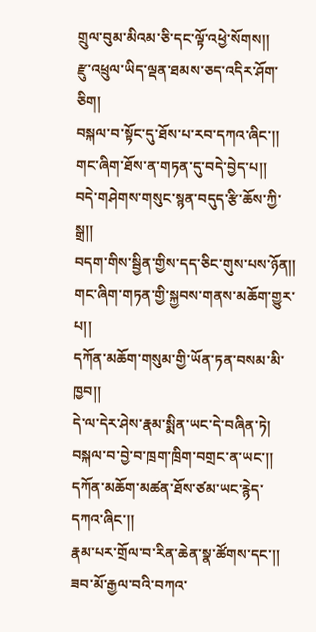གྲུལ་བུམ་མིའམ་ཅི་དང་ལྟོ་འཕྱེ་སོགས།།
རྫུ་འཕྲུལ་ཡིད་ལྡན་ཐམས་ཅད་འདིར་ཤོག་ཅིག།
བསྐལ་བ་སྟོང་དུ་ཐོས་པ་རབ་དཀའ་ཞིང་།།
གང་ཞིག་ཐོས་ན་གཏན་དུ་བདེ་བྱེད་པ།།
བདེ་གཤེགས་གསུང་སྙན་བདུད་རྩི་ཆོས་ཀྱི་སྒྲ།།
བདག་གིས་སྦྱིན་གྱིས་དད་ཅིང་གུས་པས་ཉོན།།
གང་ཞིག་གཏན་གྱི་སྐྱབས་གནས་མཆོག་གྱུར་པ།།
དཀོན་མཆོག་གསུམ་གྱི་ཡོན་ཏན་བསམ་མི་ཁྱབ།།
དེ་ལ་དེར་ཤེས་རྣམ་སྨིན་ཡང་དེ་བཞིན་ཏེ།
བསྐལ་བ་བྱེ་བ་ཁྲག་ཁྲིག་བགྲང་ན་ཡང་།།
དཀོན་མཆོག་མཚན་ཐོས་ཙམ་ཡང་རྙེད་དཀའ་ཞིང་།།
རྣམ་པར་གྲོལ་བ་རིན་ཆེན་སྣ་ཚོགས་དང་།།
ཟབ་མོ་རྒྱལ་བའི་བཀའ་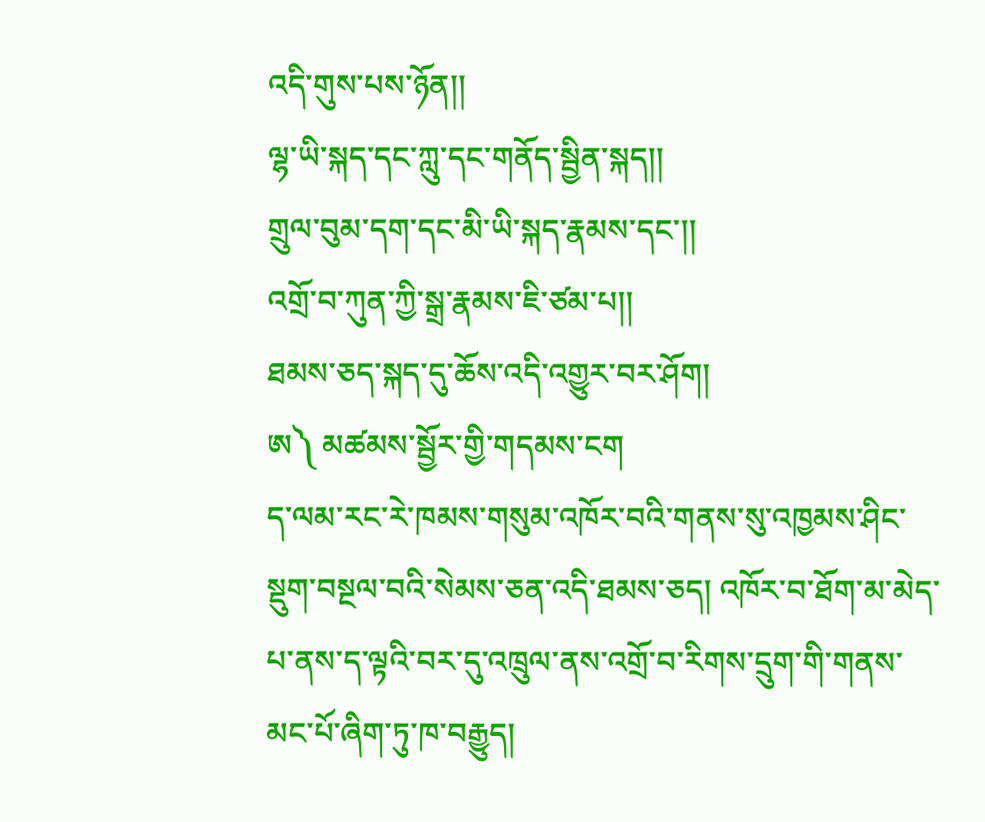འདི་གུས་པས་ཉོན།།
ལྷ་ཡི་སྐད་དང་ཀླུ་དང་གནོད་སྦྱིན་སྐད།།
གྲུལ་བུམ་དག་དང་མི་ཡི་སྐད་རྣམས་དང་།།
འགྲོ་བ་ཀུན་ཀྱི་སྒྲ་རྣམས་ཇི་ཙམ་པ།།
ཐམས་ཅད་སྐད་དུ་ཆོས་འདི་འགྱུར་བར་ཤོག།
ཨ༽ མཚམས་སྦྱོར་གྱི་གདམས་ངག
ད་ལམ་རང་རེ་ཁམས་གསུམ་འཁོར་བའི་གནས་སུ་འཁྱམས་ཤིང་སྡུག་བསྔལ་བའི་སེམས་ཅན་འདི་ཐམས་ཅད། འཁོར་བ་ཐོག་མ་མེད་པ་ནས་ད་ལྟའི་བར་དུ་འཁྲུལ་ནས་འགྲོ་བ་རིགས་དྲུག་གི་གནས་མང་པོ་ཞིག་ཏུ་ཁ་བརྒྱུད།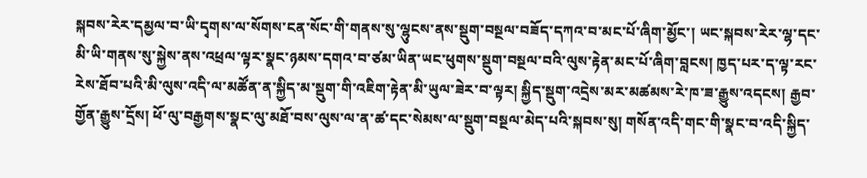སྐབས་རེར་དམྱལ་བ་ཡི་དྭགས་ལ་སོགས་ངན་སོང་གི་གནས་སུ་ལྷུངས་ནས་སྡུག་བསྔལ་བཟོད་དཀའ་བ་མང་པོ་ཞིག་མྱོང་། ཡང་སྐབས་རེར་ལྷ་དང་མི་ཡི་གནས་སུ་སྐྱེས་ནས་འཕྲལ་ལྟར་སྣང་ཉམས་དགའ་བ་ཙམ་ཡིན་ཡང་ཕུགས་སྡུག་བསྔལ་བའི་ལུས་རྟེན་མང་པོ་ཞིག་བླངས། ཁྱད་པར་ད་ལྟ་རང་རེས་ཐོབ་པའི་མི་ལུས་འདི་ལ་མཚོན་ན་སྐྱིད་མ་སྡུག་གི་འཇིག་རྟེན་མི་ཡུལ་ཟེར་བ་ལྟར། སྐྱིད་སྡུག་འདྲེས་མར་མཚམས་རེ་ཁ་ཟ་རྒྱུས་འདངས། རྒྱབ་གྱོན་རྒྱུས་དྲོས། ཕོ་ལུ་བརྒྱགས་སྣང་ལུ་མཐོ་བས་ལུས་ལ་ན་ཚ་དང་སེམས་ལ་སྡུག་བསྔལ་མེད་པའི་སྐབས་སུ། གསོན་འདི་གང་གི་སྣང་བ་འདི་སྐྱིད་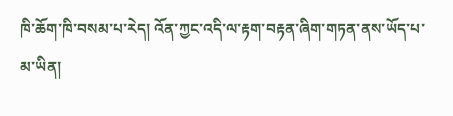ཁི་ཆོག་ཁི་བསམ་པ་རེད། འོན་ཀྱང་འདི་ལ་རྟག་བརྟན་ཞིག་གཏན་ནས་ཡོད་པ་མ་ཡིན།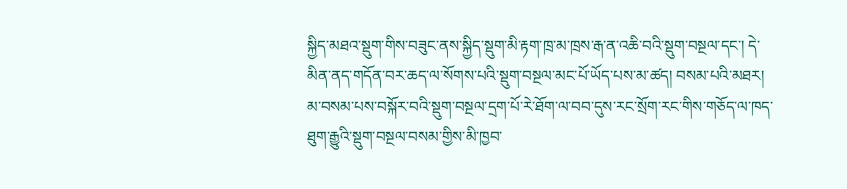སྐྱིད་མཐའ་སྡུག་གིས་བཟུང་ནས་སྐྱིད་སྡུག་མི་རྟག་ཁྲ་མ་ཁྲས་རྒ་ན་འཆི་བའི་སྡུག་བསྔལ་དང་། དེ་མིན་ནད་གདོན་བར་ཆད་ལ་སོགས་པའི་སྡུག་བསྔལ་མང་པོ་ཡོད་པས་མ་ཚད། བསམ་པའི་མཐར། མ་བསམ་པས་བསྐོར་བའི་སྡུག་བསྔལ་དྲག་པོ་རེ་ཐོག་ལ་བབ་དུས་རང་སྲོག་རང་གིས་གཅོད་ལ་ཁད་ཐུག་རྒྱུའི་སྡུག་བསྔལ་བསམ་གྱིས་མི་ཁྱབ་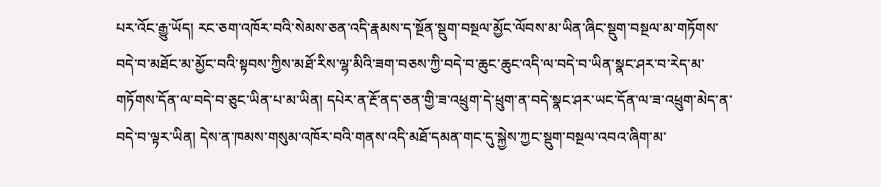པར་འོང་རྒྱུ་ཡོད། རང་ཅག་འཁོར་བའི་སེམས་ཅན་འདི་རྣམས་ད་སྔོན་སྡུག་བསྔལ་མྱོང་ལོབས་མ་ཡིན་ཞིང་སྡུག་བསྔལ་མ་གཏོགས་བདེ་བ་མཐོང་མ་མྱོང་བའི་སྟབས་ཀྱིས་མཐོ་རིས་ལྷ་མིའི་ཟག་བཅས་ཀྱི་བདེ་བ་ཆུང་ཆུང་འདི་ལ་བདེ་བ་ཡིན་སྣང་ཤར་བ་རེད་མ་གཏོགས་དོན་ལ་བདེ་བ་ཅུང་ཡིན་པ་མ་ཡིན། དཔེར་ན་རྔོ་ནད་ཅན་གྱི་ཟ་འཕྲུག་དེ་ཕྲུག་ན་བདེ་སྣང་ཤར་ཡང་དོན་ལ་ཟ་འཕྲུག་མེད་ན་བདེ་བ་ལྟར་ཡིན། དེས་ན་ཁམས་གསུམ་འཁོར་བའི་གནས་འདི་མཐོ་དམན་གང་དུ་སྐྱེས་ཀྱང་སྡུག་བསྔལ་འབའ་ཞིག་མ་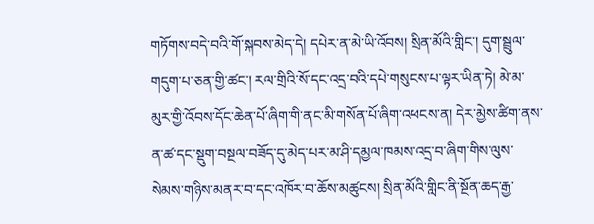གཏོགས་བདེ་བའི་གོ་སྐབས་མེད་དེ། དཔེར་ན་མེ་ཡི་འོབས། སྲིན་མོའི་གླིང་། དུག་སྦྲུལ་གདུག་པ་ཅན་གྱི་ཚང་། རལ་གྲིའི་སོ་དང་འདྲ་བའི་དཔེ་གསུངས་པ་ལྟར་ཡིན་ཏེ། མེ་མ་མུར་གྱི་འོབས་དོང་ཆེན་པོ་ཞིག་གི་ནང་མི་གསོན་པོ་ཞིག་འཕངས་ན། དེར་མྱེས་ཚིག་ནས་ན་ཚ་དང་སྡུག་བསྔལ་བཟོད་དུ་མེད་པར་མ་ཤི་དམྱལ་ཁམས་འདྲ་བ་ཞིག་གིས་ལུས་སེམས་གཉིས་མནར་བ་དང་འཁོར་བ་ཆོས་མཚུངས། སྲིན་མོའི་གླིང་ནི་སྔོན་ཆད་རྒྱ་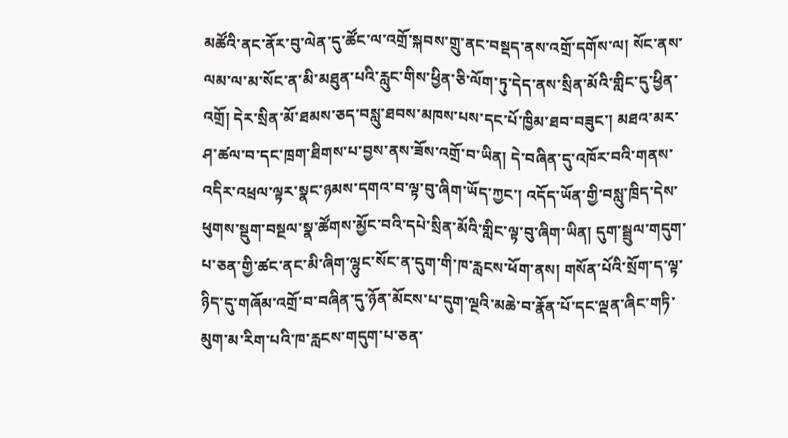མཚོའི་ནང་ནོར་བུ་ལེན་དུ་ཚོང་ལ་འགྲོ་སྐབས་གྲུ་ནང་བསྡད་ནས་འགྲོ་དགོས་ལ། སོང་ནས་ལམ་ལ་མ་སོང་ན་མི་མཐུན་པའི་རླུང་གིས་ཕྱིན་ཅི་ལོག་ཏུ་དེད་ནས་སྲིན་མོའི་གླིང་དུ་ཕྱིན་འགྲོ། དེར་སྲིན་མོ་ཐམས་ཅད་བསླུ་ཐབས་མཁས་པས་དང་པོ་ཁྱིམ་ཐབ་བཟུང་། མཐའ་མར་ཤ་ཚལ་བ་དང་ཁྲག་ཐིགས་པ་བྱས་ནས་ཟོས་འགྲོ་བ་ཡིན། དེ་བཞིན་དུ་འཁོར་བའི་གནས་འདིར་འཕྲལ་ལྟར་སྣང་ཉམས་དགའ་བ་ལྟ་བུ་ཞིག་ཡོད་ཀྱང་། འདོད་ཡོན་གྱི་བསླུ་ཁྲིད་དེས་ཕུགས་སྡུག་བསྔལ་སྣ་ཚོགས་མྱོང་བའི་དཔེ་སྲིན་མོའི་གླིང་ལྟ་བུ་ཞིག་ཡིན། དུག་སྦྲུལ་གདུག་པ་ཅན་གྱི་ཚང་ནང་མི་ཞིག་ལྷུང་སོང་ན་དུག་གི་ཁ་རླངས་ཕོག་ནས། གསོན་པོའི་སྲོག་ད་ལྟ་ཉིད་དུ་གཞོམ་འགྲོ་བ་བཞིན་དུ་ཉོན་མོངས་པ་དུག་ལྔའི་མཆེ་བ་རྣོན་པོ་དང་ལྡན་ཞིང་གཏི་མུག་མ་རིག་པའི་ཁ་རླངས་གདུག་པ་ཅན་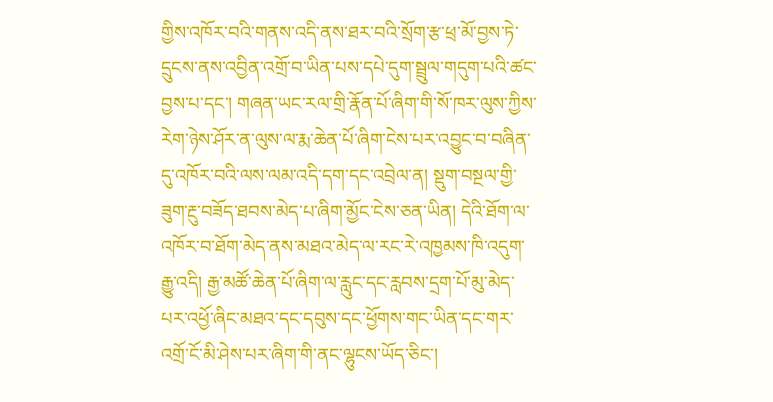གྱིས་འཁོར་བའི་གནས་འདི་ནས་ཐར་བའི་སྲོག་རྩ་ཕྲ་མོ་བྱས་ཏེ་དྲུངས་ནས་འབྱིན་འགྲོ་བ་ཡིན་པས་དཔེ་དུག་སྦྲུལ་གདུག་པའི་ཚང་བྱས་པ་དང་། གཞན་ཡང་རལ་གྲི་རྣོན་པོ་ཞིག་གི་སོ་ཁར་ལུས་ཀྱིས་རེག་ཉེས་ཤོར་ན་ལུས་ལ་རྨ་ཆེན་པོ་ཞིག་ངེས་པར་འབྱུང་བ་བཞིན་དུ་འཁོར་བའི་ལས་ལམ་འདི་དག་དང་འབྲེལ་ན། སྡུག་བསྔལ་གྱི་ཟུག་རྔུ་བཟོད་ཐབས་མེད་པ་ཞིག་མྱོང་ངེས་ཅན་ཡིན། དེའི་ཐོག་ལ་འཁོར་བ་ཐོག་མེད་ནས་མཐའ་མེད་ལ་རང་རེ་འཁྱམས་ཁི་འདུག་རྒྱུ་འདི། རྒྱ་མཚོ་ཆེན་པོ་ཞིག་ལ་རླུང་དང་རླབས་དྲག་པོ་མུ་མེད་པར་འཕྱོ་ཞིང་མཐའ་དང་དབུས་དང་ཕྱོགས་གང་ཡིན་དང་གར་འགྲོ་ངོ་མི་ཤེས་པར་ཞིག་གི་ནང་ལྷུངས་ཡོད་ཅིང་།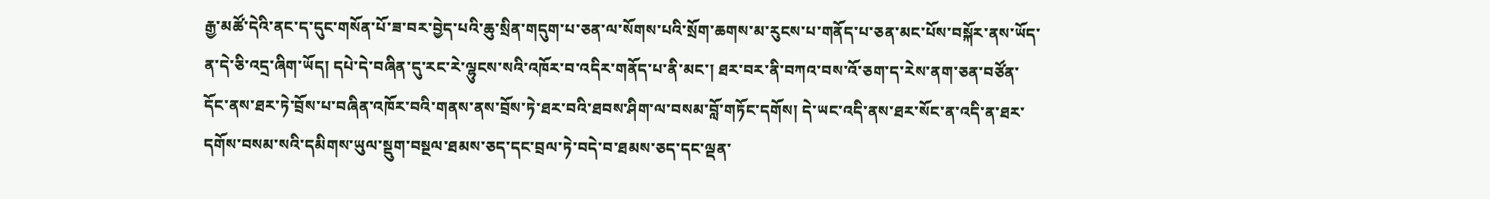རྒྱ་མཚོ་དེའི་ནང་ད་དུང་གསོན་པོ་ཟ་བར་བྱེད་པའི་ཆུ་སྲིན་གདུག་པ་ཅན་ལ་སོགས་པའི་སྲོག་ཆགས་མ་རུངས་པ་གནོད་པ་ཅན་མང་པོས་བསྐོར་ནས་ཡོད་ན་དེ་ཅི་འདྲ་ཞིག་ཡོད། དཔེ་དེ་བཞིན་དུ་རང་རེ་ལྷུངས་སའི་འཁོར་བ་འདིར་གནོད་པ་ནི་མང་། ཐར་བར་ནི་བཀའ་བས་འོ་ཅག་ད་རེས་ནག་ཅན་བཙོན་དོང་ནས་ཐར་ཏེ་བྲོས་པ་བཞིན་འཁོར་བའི་གནས་ནས་བྲོས་ཏེ་ཐར་བའི་ཐབས་ཤིག་ལ་བསམ་བློ་གཏོང་དགོས། དེ་ཡང་འདི་ནས་ཐར་སོང་ན་འདི་ན་ཐར་དགོས་བསམ་སའི་དམིགས་ཡུལ་སྡུག་བསྔལ་ཐམས་ཅད་དང་བྲལ་ཏེ་བདེ་བ་ཐམས་ཅད་དང་ལྡན་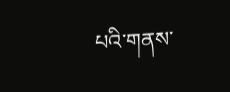པའི་གནས་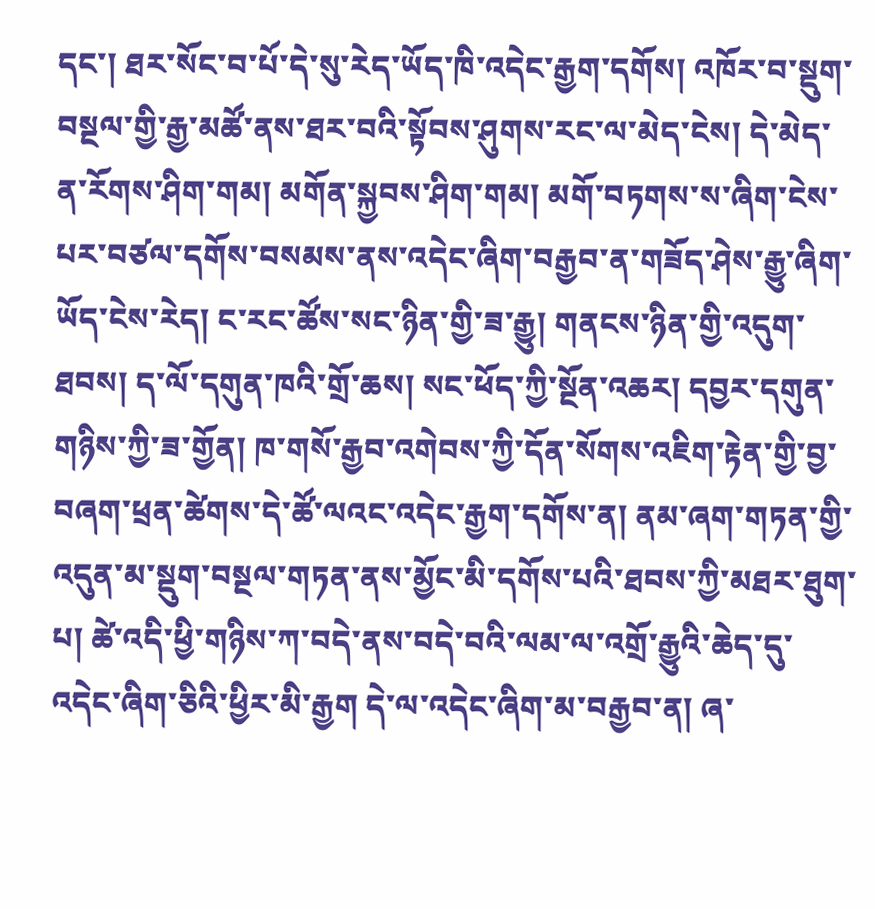དང་། ཐར་སོང་བ་པོ་དེ་སུ་རེད་ཡོད་ཁི་འདེང་རྒྱག་དགོས། འཁོར་བ་སྡུག་བསྔལ་གྱི་རྒྱ་མཚོ་ནས་ཐར་བའི་སྟོབས་ཤུགས་རང་ལ་མེད་ངེས། དེ་མེད་ན་རོགས་ཤིག་གམ། མགོན་སྐྱབས་ཤིག་གམ། མགོ་བཏགས་ས་ཞིག་ངེས་པར་བཙལ་དགོས་བསམས་ནས་འདེང་ཞིག་བརྒྱབ་ན་གཟོད་ཤེས་རྒྱུ་ཞིག་ཡོད་ངེས་རེད། ང་རང་ཚོས་སང་ཉིན་གྱི་ཟ་རྒྱུ། གནངས་ཉིན་གྱི་འདུག་ཐབས། ད་ལོ་དགུན་ཁའི་གྲོ་ཆས། སང་ཕོད་ཀྱི་སྔོན་འཆར། དབྱར་དགུན་གཉིས་ཀྱི་ཟ་གྱོན། ཁ་གསོ་རྒྱབ་འགེབས་ཀྱི་དོན་སོགས་འཇིག་རྟེན་གྱི་བྱ་བཞག་ཕྲན་ཚེགས་དེ་ཚོ་ལའང་འདེང་རྒྱག་དགོས་ན། ནམ་ཞག་གཏན་གྱི་འདུན་མ་སྡུག་བསྔལ་གཏན་ནས་མྱོང་མི་དགོས་པའི་ཐབས་ཀྱི་མཐར་ཐུག་པ། ཚེ་འདི་ཕྱི་གཉིས་ཀ་བདེ་ནས་བདེ་བའི་ལམ་ལ་འགྲོ་རྒྱུའི་ཆེད་དུ་འདེང་ཞིག་ཅིའི་ཕྱིར་མི་རྒྱག དེ་ལ་འདེང་ཞིག་མ་བརྒྱབ་ན། ཞ་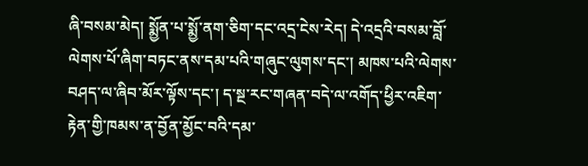ཞི་བསམ་མེད། སྨྱོན་པ་སྨྱོ་ནག་ཅིག་དང་འདྲ་ངེས་རེད། དེ་འདྲའི་བསམ་བློ་ལེགས་པོ་ཞིག་བཏང་ནས་དམ་པའི་གཞུང་ལུགས་དང་། མཁས་པའི་ལེགས་བཤད་ལ་ཞིབ་མོར་ལྟོས་དང་། ད་སྔ་རང་གཞན་བདེ་ལ་འགོད་ཕྱིར་འཇིག་རྟེན་གྱི་ཁམས་ན་བྱོན་མྱོང་བའི་དམ་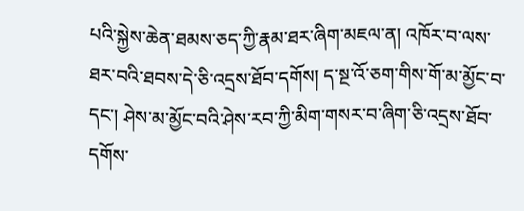པའི་སྐྱེས་ཆེན་ཐམས་ཅད་ཀྱི་རྣམ་ཐར་ཞིག་མཇལ་ན། འཁོར་བ་ལས་ཐར་བའི་ཐབས་དེ་ཅི་འདྲས་ཐོབ་དགོས། ད་སྔ་འོ་ཅག་གིས་གོ་མ་མྱོང་བ་དང་། ཤེས་མ་མྱོང་བའི་ཤེས་རབ་ཀྱི་མིག་གསར་བ་ཞིག་ཅི་འདྲས་ཐོབ་དགོས་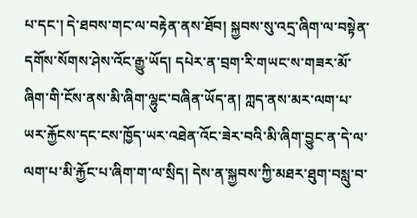པ་དང་། དེ་ཐབས་གང་ལ་བརྟེན་ནས་ཐོབ། སྐྱབས་སུ་འདྲ་ཞིག་ལ་བསྟེན་དགོས་སོགས་ཤེས་འོང་རྒྱུ་ཡོད། དཔེར་ན་བྲག་རི་གཡང་ས་གཟར་མོ་ཞིག་གི་ངོས་ནས་མི་ཞིག་ལྷུང་བཞིན་ཡོད་ན། ཀླད་ནས་མར་ལག་པ་ཡར་རྐྱོངས་དང་ངས་ཁྱོད་ཡར་འཐེན་འོང་ཟེར་བའི་མི་ཞིག་བྱུང་ན་དེ་ལ་ལག་པ་མི་རྐྱོང་པ་ཞིག་ག་ལ་སྲིད། དེས་ན་སྐྱབས་ཀྱི་མཐར་ཐུག་བསླུ་བ་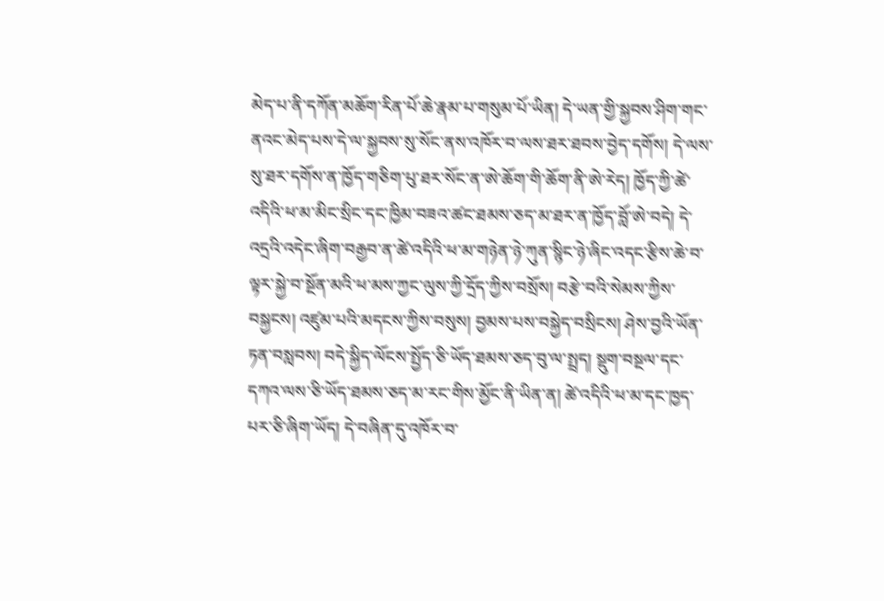མེད་པ་ནི་དཀོན་མཆོག་རིན་པོ་ཆེ་རྣམ་པ་གསུམ་པོ་ཡིན། དེ་ཡན་གྱི་སྐྱབས་ཤིག་གང་ནའང་མེད་པས་དེ་ལ་སྐྱབས་སུ་སོང་ནས་འཁོར་བ་ལས་ཐར་ཐབས་བྱེད་དགོས། དེ་ལས་སུ་ཐར་དགོས་ན་ཁྱོད་གཅིག་པུ་ཐར་སོང་ན་ཨེ་ཆོག་གི་ཆོག་ནི་ཨེ་རེད། ཁྱོད་ཀྱི་ཚེ་འདིའི་ཕ་མ་མིང་སྲིང་དང་ཁྱིམ་བཟའ་ཚང་ཐམས་ཅད་མ་ཐར་ན་ཁྱོད་བློ་ཨེ་བདེ། དེ་འདྲའི་འདེང་ཞིག་བརྒྱབ་ན་ཚེ་འདིའི་ཕ་མ་གཉེན་ཉེ་ཀུན་སྙིང་ཉེ་ཞིང་འདང་རྩིས་ཆེ་བ་ལྟར་སྐྱེ་བ་སྔོན་མའི་ཕ་མས་ཀྱང་ལུས་ཀྱི་དྲོད་ཀྱིས་བསྲོས། བརྩེ་བའི་སེམས་ཀྱིས་བསྐྱངས། འཛུམ་པའི་མདངས་ཀྱིས་བསུས། བྱམས་པས་བསྐྱེད་བསྲིངས། ཤེས་བྱའི་ཡོན་ཏན་བསླབས། བདེ་སྐྱིད་ལོངས་སྤྱོད་ཅི་ཡོད་ཐམས་ཅད་བུ་ལ་སྤྲད། སྡུག་བསྔལ་དང་དཀའ་ལས་ཅི་ཡོད་ཐམས་ཅད་མ་རང་གིས་མྱོང་ནི་ཡིན་ན། ཚེ་འདིའི་ཕ་མ་དང་ཁྱད་པར་ཅི་ཞིག་ཡོད། དེ་བཞིན་དུ་འཁོར་བ་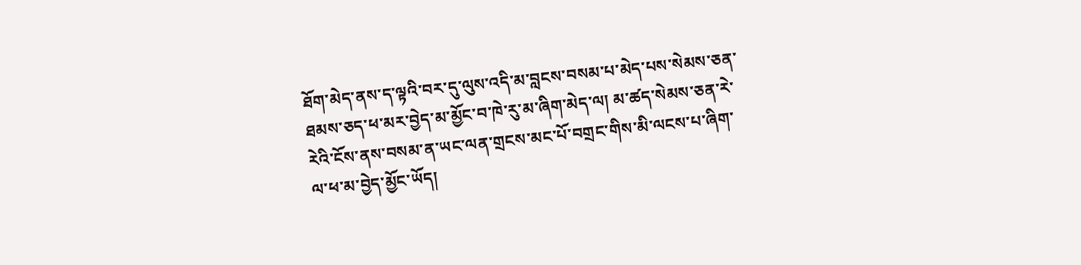ཐོག་མེད་ནས་ད་ལྟའི་བར་དུ་ལུས་འདི་མ་བླངས་བསམ་པ་མེད་པས་སེམས་ཅན་ཐམས་ཅད་ཕ་མར་བྱེད་མ་མྱོང་བ་ཁེ་རུ་མ་ཞིག་མེད་ལ། མ་ཚད་སེམས་ཅན་རེ་རེའི་ངོས་ནས་བསམ་ན་ཡང་ལན་གྲངས་མང་པོ་བགྲང་གིས་མི་ལངས་པ་ཞིག་ལ་ཕ་མ་བྱེད་མྱོང་ཡོད།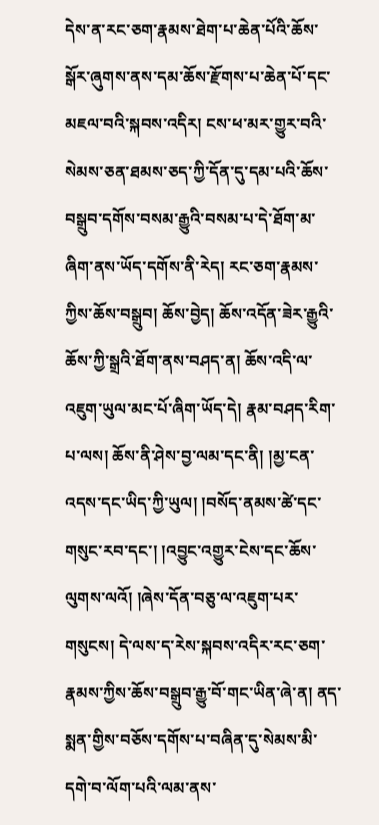དེས་ན་རང་ཅག་རྣམས་ཐེག་པ་ཆེན་པོའི་ཆོས་སྒོར་ཞུགས་ནས་དམ་ཆོས་རྫོགས་པ་ཆེན་པོ་དང་མཇལ་བའི་སྐབས་འདིར། ངས་ཕ་མར་གྱུར་བའི་སེམས་ཅན་ཐམས་ཅད་ཀྱི་དོན་དུ་དམ་པའི་ཆོས་བསྒྲུབ་དགོས་བསམ་རྒྱུའི་བསམ་པ་དེ་ཐོག་མ་ཞིག་ནས་ཡོད་དགོས་ནི་རེད། རང་ཅག་རྣམས་ཀྱིས་ཆོས་བསྒྲུབ། ཆོས་བྱེད། ཆོས་འདོན་ཟེར་རྒྱུའི་ཆོས་ཀྱི་སྒྲའི་ཐོག་ནས་བཤད་ན། ཆོས་འདི་ལ་འཇུག་ཡུལ་མང་པོ་ཞིག་ཡོད་དེ། རྣམ་བཤད་རིག་པ་ལས། ཆོས་ནི་ཤེས་བྱ་ལམ་དང་ནི། །མྱ་ངན་འདས་དང་ཡིད་ཀྱི་ཡུལ། །བསོད་ནམས་ཚེ་དང་གསུང་རབ་དང་། །འབྱུང་འགྱུར་ངེས་དང་ཆོས་ལུགས་ལའོ། །ཞེས་དོན་བཅུ་ལ་འཇུག་པར་གསུངས། དེ་ལས་ད་རེས་སྐབས་འདིར་རང་ཅག་རྣམས་ཀྱིས་ཆོས་བསྒྲུབ་རྒྱུ་བོ་གང་ཡིན་ཞེ་ན། ནད་སྨན་གྱིས་བཅོས་དགོས་པ་བཞིན་དུ་སེམས་མི་དགེ་བ་ལོག་པའི་ལམ་ནས་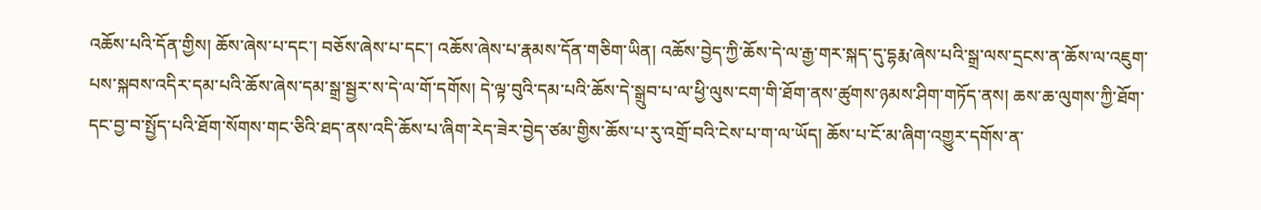འཆོས་པའི་དོན་གྱིས། ཆོས་ཞེས་པ་དང་། བཅོས་ཞེས་པ་དང་། འཆོས་ཞེས་པ་རྣམས་དོན་གཅིག་ཡིན། འཆོས་བྱེད་ཀྱི་ཆོས་དེ་ལ་རྒྱ་གར་སྐད་དུ་དྷརྨ་ཞེས་པའི་སྒྲ་ལས་དྲངས་ན་ཆོས་ལ་འཇུག་པས་སྐབས་འདིར་དམ་པའི་ཆོས་ཞེས་དམ་སྒྲ་སྦྱར་ས་དེ་ལ་གོ་དགོས། དེ་ལྟ་བུའི་དམ་པའི་ཆོས་དེ་སྒྲུབ་པ་ལ་ཕྱི་ལུས་ངག་གི་ཐོག་ནས་ཚུགས་ཉམས་ཤིག་གཏོད་ནས། ཆས་ཆ་ལུགས་ཀྱི་ཐོག་དང་བྱ་བ་སྤྱོད་པའི་ཐོག་སོགས་གང་ཅིའི་ཐད་ནས་འདི་ཆོས་པ་ཞིག་རེད་ཟེར་བྱེད་ཙམ་གྱིས་ཆོས་པ་རུ་འགྲོ་བའི་ངེས་པ་ག་ལ་ཡོད། ཆོས་པ་ངོ་མ་ཞིག་འགྱུར་དགོས་ན་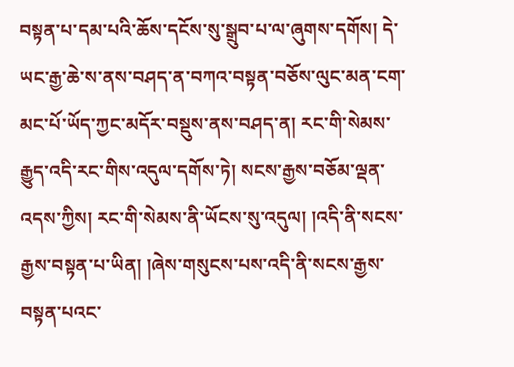བསྟན་པ་དམ་པའི་ཆོས་དངོས་སུ་སྒྲུབ་པ་ལ་ཞུགས་དགོས། དེ་ཡང་རྒྱ་ཆེ་ས་ནས་བཤད་ན་བཀའ་བསྟན་བཅོས་ལུང་མན་ངག་མང་པོ་ཡོད་ཀྱང་མདོར་བསྡུས་ནས་བཤད་ན། རང་གི་སེམས་རྒྱུད་འདི་རང་གིས་འདུལ་དགོས་ཏེ། སངས་རྒྱས་བཅོམ་ལྡན་འདས་ཀྱིས། རང་གི་སེམས་ནི་ཡོངས་སུ་འདུལ། །འདི་ནི་སངས་རྒྱས་བསྟན་པ་ཡིན། །ཞེས་གསུངས་པས་འདི་ནི་སངས་རྒྱས་བསྟན་པའང་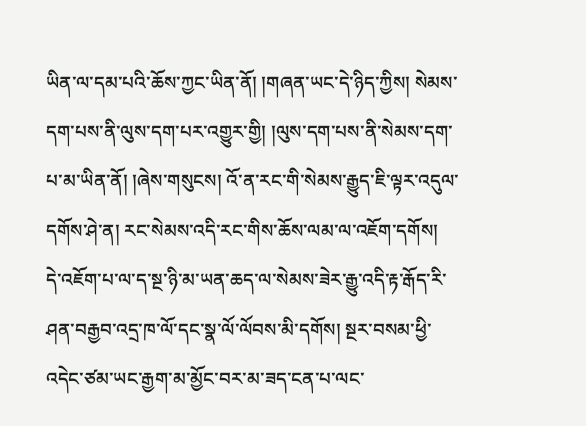ཡིན་ལ་དམ་པའི་ཆོས་ཀྱང་ཡིན་ནོ། །གཞན་ཡང་དེ་ཉིད་ཀྱིས། སེམས་དག་པས་ནི་ལུས་དག་པར་འགྱུར་གྱི། །ལུས་དག་པས་ནི་སེམས་དག་པ་མ་ཡིན་ནོ། །ཞེས་གསུངས། འོ་ན་རང་གི་སེམས་རྒྱུད་ཇི་ལྟར་འདུལ་དགོས་ཤེ་ན། རང་སེམས་འདི་རང་གིས་ཆོས་ལམ་ལ་འཇོག་དགོས། དེ་འཇོག་པ་ལ་ད་སྔ་ཉི་མ་ཡན་ཆད་ལ་སེམས་ཟེར་རྒྱུ་འདི་རྟ་རྒོད་རི་ཤན་བརྒྱབ་འདྲ་ཁ་ལོ་དང་སྣ་ལོ་ལོབས་མི་དགོས། སྔར་བསམ་ཕྱི་འདེང་ཙམ་ཡང་རྒྱག་མ་མྱོང་བར་མ་ཟད་ངན་པ་ལང་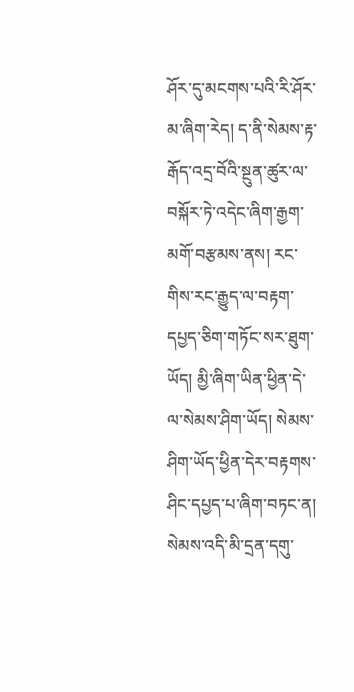ཤོར་དུ་མངགས་པའི་རི་ཤོར་མ་ཞིག་རེད། ད་ནི་སེམས་རྟ་རྒོད་འདྲ་བོའི་སྔུན་ཚུར་ལ་བསྐོར་ཏེ་འདེང་ཞིག་རྒྱག་མགོ་བརྩམས་ནས། རང་གིས་རང་རྒྱུད་ལ་བརྟག་དཔྱད་ཅིག་གཏོང་སར་ཐུག་ཡོད། མྱི་ཞིག་ཡིན་ཕྱིན་དེ་ལ་སེམས་ཤིག་ཡོད། སེམས་ཤིག་ཡོད་ཕྱིན་དེར་བརྟགས་ཤིང་དཔྱད་པ་ཞིག་བཏང་ན། སེམས་འདི་མི་དྲན་དགུ་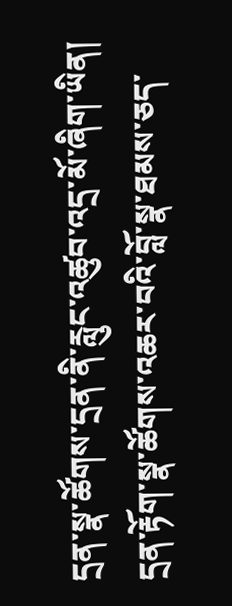དྲན་སྣ་ཚོགས་དྲན་ནི་རླུང་འཚུབ་འདྲ་མོ་ཞིག་ཡིན། དྲན་རྟོག་སྣ་ཚོགས་འཆར་བའི་བློ་སྣ་ཐམས་ཅད་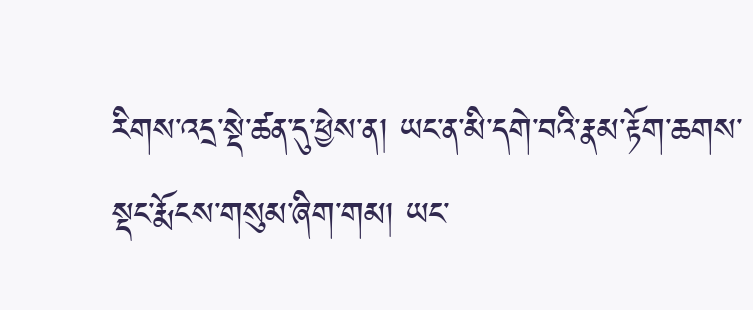རིགས་འདྲ་སྡེ་ཚན་དུ་ཕྱེས་ན། ཡང་ན་མི་དགེ་བའི་རྣམ་རྟོག་ཆགས་སྡང་རྨོངས་གསུམ་ཞིག་གམ། ཡང་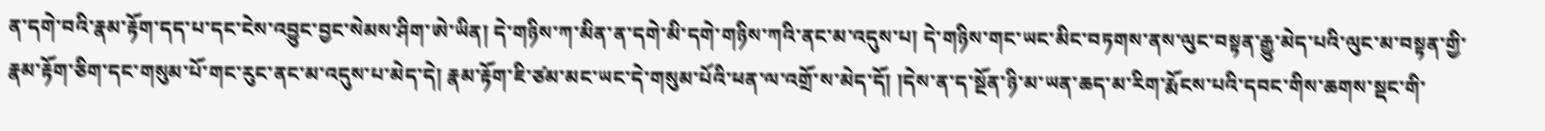ན་དགེ་བའི་རྣམ་རྟོག་དད་པ་དང་ངེས་འབྱུང་བྱང་སེམས་ཤིག་ཨེ་ཡིན། དེ་གཉིས་ཀ་མིན་ན་དགེ་མི་དགེ་གཉིས་ཀའི་ནང་མ་འདུས་པ། དེ་གཉིས་གང་ཡང་མིང་བཏགས་ནས་ལུང་བསྟན་རྒྱུ་མེད་པའི་ལུང་མ་བསྟན་གྱི་རྣམ་རྟོག་ཅིག་དང་གསུམ་པོ་གང་རུང་ནང་མ་འདུས་པ་མེད་དེ། རྣམ་རྟོག་ཇི་ཙམ་མང་ཡང་དེ་གསུམ་པོའི་ཕན་ལ་འགྲོ་ས་མེད་དོ། །དེས་ན་ད་སྔོན་ཉི་མ་ཡན་ཆད་མ་རིག་རྨོངས་པའི་དབང་གིས་ཆགས་སྡང་གི་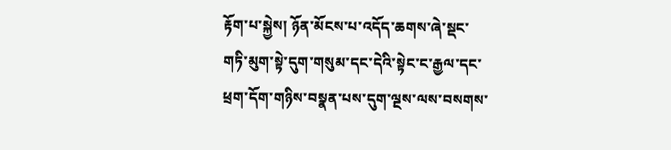རྟོག་པ་སྐྱེས། ཉོན་མོངས་པ་འདོད་ཆགས་ཞེ་སྡང་གཏི་མུག་སྟེ་དུག་གསུམ་དང་དེའི་སྟེང་ང་རྒྱལ་དང་ཕྲག་དོག་གཉིས་བསྣན་པས་དུག་ལྔས་ལས་བསགས་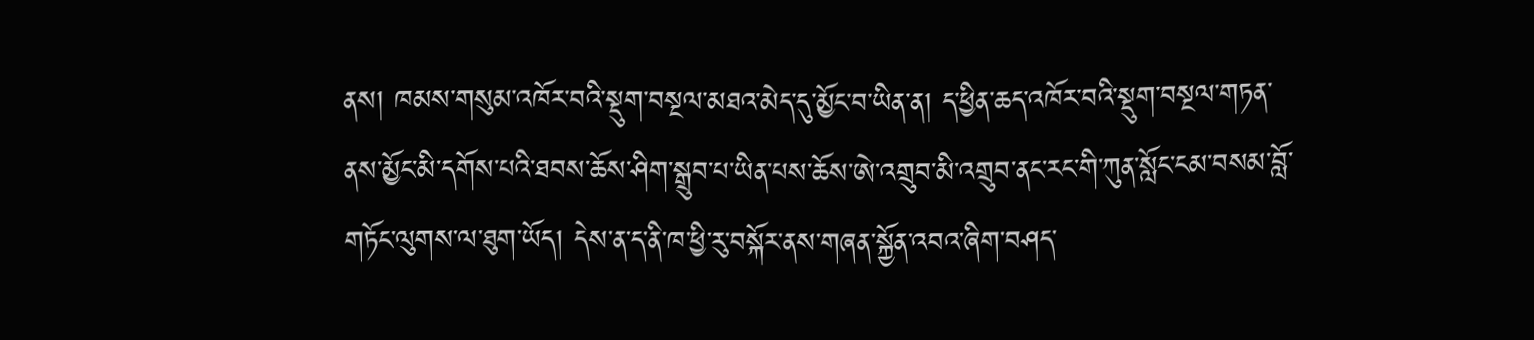ནས། ཁམས་གསུམ་འཁོར་བའི་སྡུག་བསྔལ་མཐའ་མེད་དུ་མྱོང་བ་ཡིན་ན། ད་ཕྱིན་ཆད་འཁོར་བའི་སྡུག་བསྔལ་གཏན་ནས་མྱོང་མི་དགོས་པའི་ཐབས་ཆོས་ཤིག་སྒྲུབ་པ་ཡིན་པས་ཆོས་ཨེ་འགྲུབ་མི་འགྲུབ་ནང་རང་གི་ཀུན་སློང་ངམ་བསམ་བློ་གཏོང་ལུགས་ལ་ཐུག་ཡོད། དེས་ན་ད་ནི་ཁ་ཕྱི་རུ་བསྐོར་ནས་གཞན་སྐྱོན་འབའ་ཞིག་བཤད་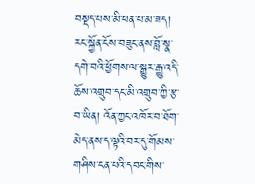བསྡད་པས་མི་ཕན་པ་མ་ཟད། རང་སྐྱོན་ངོས་བཟུང་ནས་བློ་སྣ་དགེ་བའི་ཕྱོགས་ལ་སྒྱུར་རྒྱུ་འདི་ཆོས་འགྲུབ་དང་མི་འགྲུབ་ཀྱི་རྩ་བ་ཡིན། འོན་ཀྱང་འཁོར་བ་ཐོག་མེད་ནས་ད་ལྟའི་བར་དུ་གོམས་གཤིས་ངན་པའི་དབང་གིས་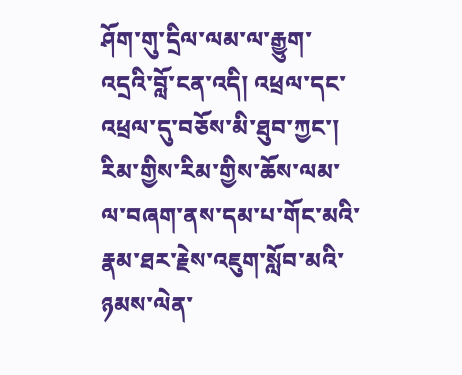ཤོག་གུ་དྲིལ་ལམ་ལ་རྒྱུག་འདྲའི་བློ་ངན་འདི། འཕྲལ་དང་འཕྲལ་དུ་བཅོས་མི་ཐུབ་ཀྱང་། རིམ་གྱིས་རིམ་གྱིས་ཆོས་ལམ་ལ་བཞག་ནས་དམ་པ་གོང་མའི་རྣམ་ཐར་རྗེས་འཇུག་སློབ་མའི་ཉམས་ལེན་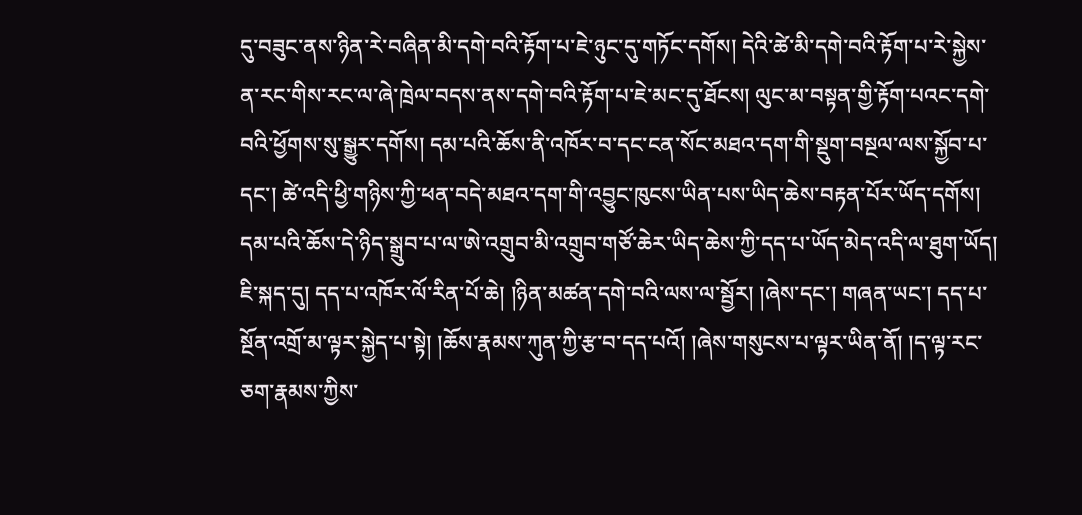དུ་བཟུང་ནས་ཉིན་རེ་བཞིན་མི་དགེ་བའི་རྟོག་པ་ཇེ་ཉུང་དུ་གཏོང་དགོས། དེའི་ཚེ་མི་དགེ་བའི་རྟོག་པ་རེ་སྐྱེས་ན་རང་གིས་རང་ལ་ཞེ་ཁྲེལ་བདས་ནས་དགེ་བའི་རྟོག་པ་ཇེ་མང་དུ་ཐོངས། ལུང་མ་བསྟན་གྱི་རྟོག་པའང་དགེ་བའི་ཕྱོགས་སུ་སྒྱུར་དགོས། དམ་པའི་ཆོས་ནི་འཁོར་བ་དང་ངན་སོང་མཐའ་དག་གི་སྡུག་བསྔལ་ལས་སྐྱོབ་པ་དང་། ཚེ་འདི་ཕྱི་གཉིས་ཀྱི་ཕན་བདེ་མཐའ་དག་གི་འབྱུང་ཁུངས་ཡིན་པས་ཡིད་ཆེས་བརྟན་པོར་ཡོད་དགོས། དམ་པའི་ཆོས་དེ་ཉིད་སྒྲུབ་པ་ལ་ཨེ་འགྲུབ་མི་འགྲུབ་གཙོ་ཆེར་ཡིད་ཆེས་ཀྱི་དད་པ་ཡོད་མེད་འདི་ལ་ཐུག་ཡོད། ཇི་སྐད་དུ། དད་པ་འཁོར་ལོ་རིན་པོ་ཆེ། །ཉིན་མཚན་དགེ་བའི་ལས་ལ་སྦྱོར། །ཞེས་དང་། གཞན་ཡང་། དད་པ་སྔོན་འགྲོ་མ་ལྟར་སྐྱེད་པ་སྟེ། །ཆོས་རྣམས་ཀུན་ཀྱི་རྩ་བ་དད་པའོ། །ཞེས་གསུངས་པ་ལྟར་ཡིན་ནོ། །ད་ལྟ་རང་ཅག་རྣམས་ཀྱིས་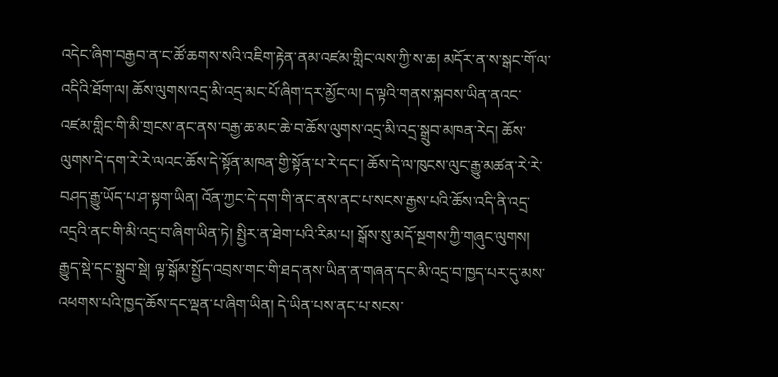འདེང་ཞིག་བརྒྱབ་ན་ང་ཚོ་ཆགས་སའི་འཇིག་རྟེན་ནམ་འཛམ་གླིང་ལས་ཀྱི་ས་ཆ། མདོར་ན་ས་སྒང་གོ་ལ་འདིའི་ཐོག་ལ། ཆོས་ལུགས་འདྲ་མི་འདྲ་མང་པོ་ཞིག་དར་མྱོང་ལ། ད་ལྟའི་གནས་སྐབས་ཡིན་ནའང་འཛམ་གླིང་གི་མི་གྲངས་ནང་ནས་བརྒྱ་ཆ་མང་ཆེ་བ་ཆོས་ལུགས་འདྲ་མི་འདྲ་སྒྲུབ་མཁན་རེད། ཆོས་ལུགས་དེ་དག་རེ་རེ་ལའང་ཆོས་དེ་སྟོན་མཁན་གྱི་སྟོན་པ་རེ་དང་། ཆོས་དེ་ལ་ཁུངས་ལུང་རྒྱུ་མཚན་རེ་རེ་བཤད་རྒྱུ་ཡོད་པ་ཤ་སྟག་ཡིན། འོན་ཀྱང་དེ་དག་གི་ནང་ནས་ནང་པ་སངས་རྒྱས་པའི་ཆོས་འདི་ནི་འདྲ་འདྲའི་ནང་གི་མི་འདྲ་བ་ཞིག་ཡིན་ཏེ། སྤྱིར་ན་ཐེག་པའི་རིམ་པ། སྒོས་སུ་མདོ་སྔགས་ཀྱི་གཞུང་ལུགས། རྒྱུད་སྡེ་དང་སྒྲུབ་སྡེ། ལྟ་སྒོམ་སྤྱོད་འབྲས་གང་གི་ཐད་ནས་ཡིན་ན་གཞན་དང་མི་འདྲ་བ་ཁྱད་པར་དུ་མས་འཕགས་པའི་ཁྱད་ཆོས་དང་ལྡན་པ་ཞིག་ཡིན། དེ་ཡིན་པས་ནང་པ་སངས་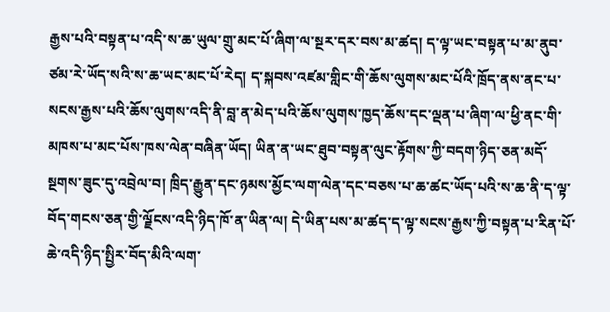རྒྱས་པའི་བསྟན་པ་འདི་ས་ཆ་ཡུལ་གྲུ་མང་པོ་ཞིག་ལ་སྔར་དར་བས་མ་ཚད། ད་ལྟ་ཡང་བསྟན་པ་མ་ནུབ་ཙམ་རེ་ཡོད་སའི་ས་ཆ་ཡང་མང་པོ་རེད། ད་སྐབས་འཛམ་གླིང་གི་ཆོས་ལུགས་མང་པོའི་ཁྲོད་ནས་ནང་པ་སངས་རྒྱས་པའི་ཆོས་ལུགས་འདི་ནི་བླ་ན་མེད་པའི་ཆོས་ལུགས་ཁྱད་ཆོས་དང་ལྡན་པ་ཞིག་ལ་ཕྱི་ནང་གི་མཁས་པ་མང་པོས་ཁས་ལེན་བཞིན་ཡོད། ཡིན་ན་ཡང་ཐུབ་བསྟན་ལུང་རྟོགས་ཀྱི་བདག་ཉིད་ཅན་མདོ་སྔགས་ཟུང་དུ་འབྲེལ་བ། ཁྲིད་རྒྱུན་དང་ཉམས་མྱོང་ལག་ལེན་དང་བཅས་པ་ཆ་ཚང་ཡོད་པའི་ས་ཆ་ནི་ད་ལྟ་བོད་གངས་ཅན་གྱི་ལྗོངས་འདི་ཉིད་ཁོ་ན་ཡིན་ལ། དེ་ཡིན་པས་མ་ཚད་ད་ལྟ་སངས་རྒྱས་ཀྱི་བསྟན་པ་རིན་པོ་ཆེ་འདི་ཉིད་སྤྱིར་བོད་མིའི་ལག་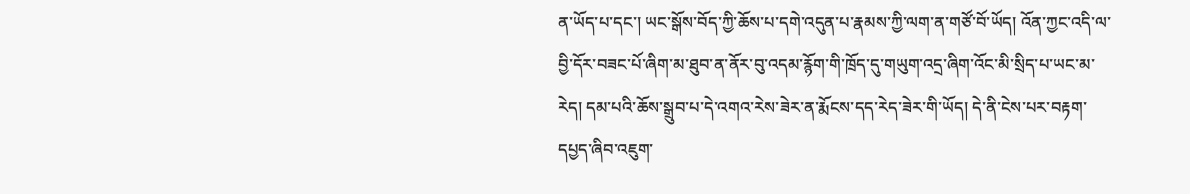ན་ཡོད་པ་དང་། ཡང་སྒོས་བོད་ཀྱི་ཆོས་པ་དགེ་འདུན་པ་རྣམས་ཀྱི་ལག་ན་གཙོ་བོ་ཡོད། འོན་ཀྱང་འདི་ལ་བྱི་དོར་བཟང་པོ་ཞིག་མ་ཐུབ་ན་ནོར་བུ་འདམ་རྙོག་གི་ཁྲོད་དུ་གཡུག་འདྲ་ཞིག་འོང་མི་སྲིད་པ་ཡང་མ་རེད། དམ་པའི་ཆོས་སྒྲུབ་པ་དེ་འགའ་རེས་ཟེར་ན་རྨོངས་དད་རེད་ཟེར་གི་ཡོད། དེ་ནི་ངེས་པར་བརྟག་དཔྱད་ཞིབ་འཇུག་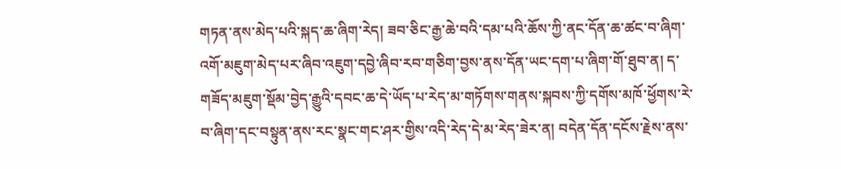གཏན་ནས་མེད་པའི་སྐད་ཆ་ཞིག་རེད། ཟབ་ཅིང་རྒྱ་ཆེ་བའི་དམ་པའི་ཆོས་ཀྱི་ནང་དོན་ཆ་ཚང་བ་ཞིག་འགོ་མཇུག་མེད་པར་ཞིབ་འཇུག་དབྱེ་ཞིབ་རབ་གཅིག་བྱས་ནས་དོན་ཡང་དག་པ་ཞིག་གོ་ཐུབ་ན། ད་གཟོད་མཇུག་སྡོམ་བྱེད་རྒྱུའི་དབང་ཆ་དེ་ཡོད་པ་རེད་མ་གཏོགས་གནས་སྐབས་ཀྱི་དགོས་མཁོ་ཕྱོགས་རེ་བ་ཞིག་དང་བསྟུན་ནས་རང་སྣང་གང་ཤར་གྱིས་འདི་རེད་དེ་མ་རེད་ཟེར་ན། བདེན་དོན་དངོས་རྗེས་ནས་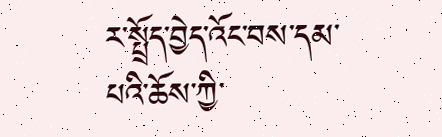ར་སྤྲོད་བྱེད་འོང་བས་དམ་པའི་ཆོས་ཀྱི་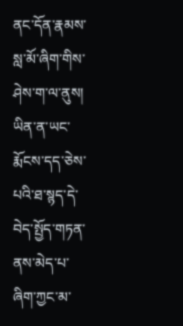ནང་དོན་རྣམས་སླ་མོ་ཞིག་གིས་ཤེས་ག་ལ་ནུས། ཡིན་ན་ཡང་རྨོངས་དད་ཅེས་པའི་ཐ་སྙད་དེ་བེད་སྤྱོད་གཏན་ནས་མེད་པ་ཞིག་ཀྱང་མ་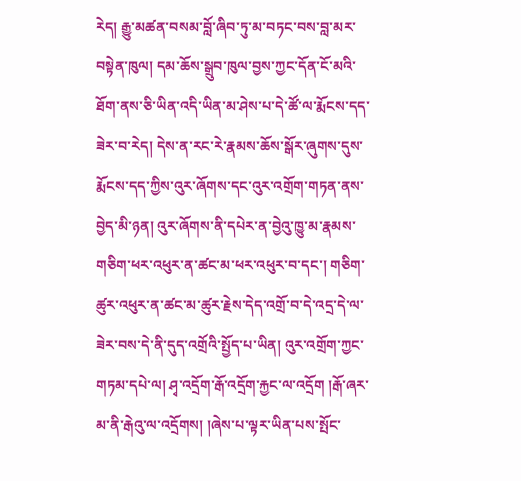རེད། རྒྱུ་མཚན་བསམ་བློ་ཞིབ་ཏུ་མ་བཏང་བས་བླ་མར་བསྟེན་ཁུལ། དམ་ཆོས་སྒྲུབ་ཁུལ་བྱས་ཀྱང་དོན་ངོ་མའི་ཐོག་ནས་ཅི་ཡིན་འདི་ཡིན་མ་ཤེས་པ་དེ་ཚོ་ལ་རྨོངས་དད་ཟེར་བ་རེད། དེས་ན་རང་རེ་རྣམས་ཆོས་སྒོར་ཞུགས་དུས་རྨོངས་དད་ཀྱིས་འུར་ཞོགས་དང་འུར་འགྲོག་གཏན་ནས་བྱེད་མི་ཉན། འུར་ཞོགས་ནི་དཔེར་ན་བྱེའུ་ཁྱུ་མ་རྣམས་གཅིག་ཕར་འཕུར་ན་ཚང་མ་ཕར་འཕུར་བ་དང་། གཅིག་ཚུར་འཕུར་ན་ཚང་མ་ཚུར་རྗེས་དེད་འགྲོ་བ་དེ་འདྲ་དེ་ལ་ཟེར་བས་དེ་ནི་དུད་འགྲོའི་སྤྱོད་པ་ཡིན། འུར་འགྲོག་ཀྱང་གཏམ་དཔེ་ལ། ཤྭ་འདྲོག་རྒོ་འདྲོག་རྐྱང་ལ་འདྲོག །རྒོ་ཞར་མ་ནི་རྒེའུ་ལ་འདྲོགས། །ཞེས་པ་ལྟར་ཡིན་པས་སྤོང་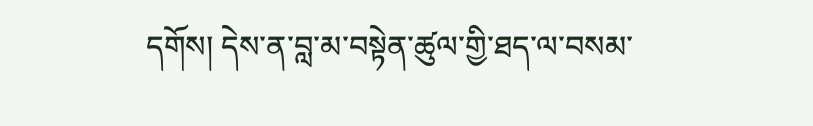དགོས། དེས་ན་བླ་མ་བསྟེན་ཚུལ་གྱི་ཐད་ལ་བསམ་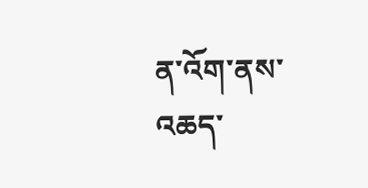ན་འོག་ནས་འཆད་